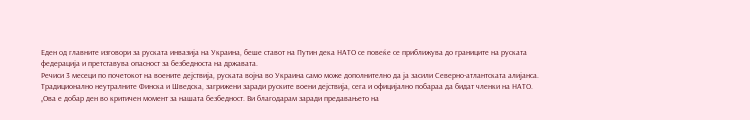Еден од главните изговори за руската инвазија на Украина, беше ставот на Путин дека НАТО се повеќе се приближува до границите на руската федерација и претставува опасност за безбедноста на државата.
Речиси 3 месеци по почетокот на воените дејствија, руската војна во Украина само може дополнително да ја засили Северно-атлантската алијанса.
Традиционално неутралните Финска и Шведска, загрижени заради руските воени дејствија, сега и официјално побараа да бидат членки на НАТО.
„Ова е добар ден во критичен момент за нашата безбедност. Ви благодарам заради предавањето на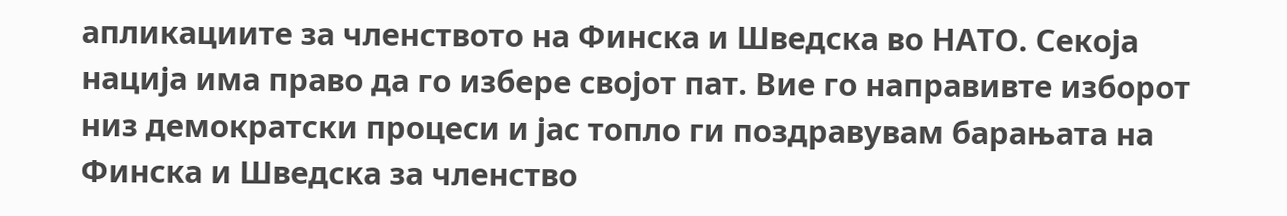апликациите за членството на Финска и Шведска во НАТО. Секоја нација има право да го избере својот пат. Вие го направивте изборот низ демократски процеси и јас топло ги поздравувам барањата на Финска и Шведска за членство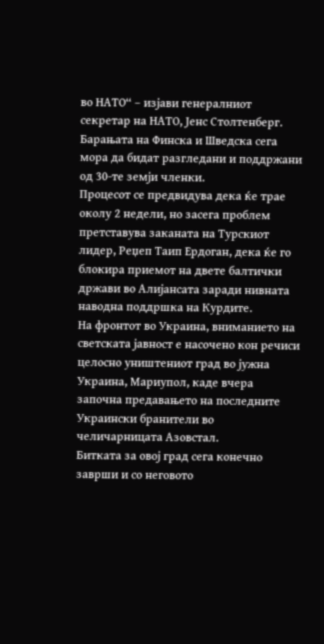во НАТО“ – изјави генералниот секретар на НАТО, Јенс Столтенберг.
Барањата на Финска и Шведска сега мора да бидат разгледани и поддржани од 30-те земји членки.
Процесот се предвидува дека ќе трае околу 2 недели, но засега проблем претставува заканата на Турскиот лидер, Реџеп Таип Ердоган, дека ќе го блокира приемот на двете балтички држави во Алијансата заради нивната наводна поддршка на Курдите.
На фронтот во Украина, вниманието на светската јавност е насочено кон речиси целосно уништениот град во јужна Украина, Мариупол, каде вчера започна предавањето на последните Украински бранители во челичарницата Азовстал.
Битката за овој град сега конечно заврши и со неговото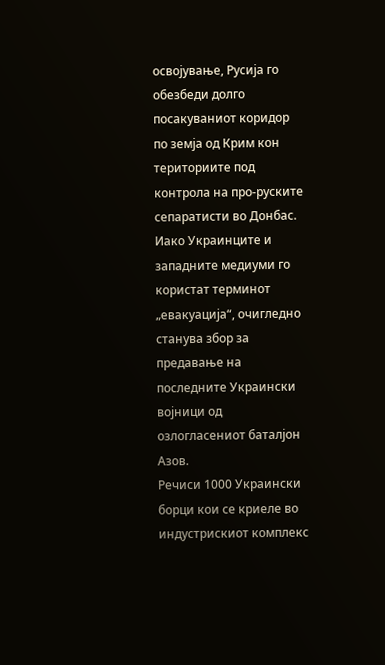освојување, Русија го обезбеди долго посакуваниот коридор по земја од Крим кон териториите под контрола на про-руските сепаратисти во Донбас.
Иако Украинците и западните медиуми го користат терминот „евакуација“, очигледно станува збор за предавање на последните Украински војници од озлогласениот баталјон Азов.
Речиси 1000 Украински борци кои се криеле во индустрискиот комплекс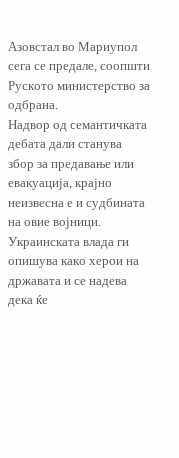Азовстал во Мариупол сега се предале, соопшти Руското министерство за одбрана.
Надвор од семантичката дебата дали станува збор за предавање или евакуација, крајно неизвесна е и судбината на овие војници. Украинската влада ги опишува како херои на државата и се надева дека ќе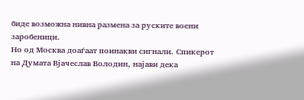биде возможна нивна размена за руските воени заробеници.
Но од Москва доаѓаат поинакви сигнали. Спикерот на Думата Вјачеслав Володин, најави дека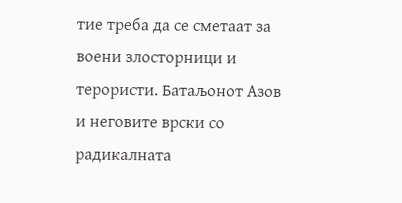тие треба да се сметаат за воени злосторници и терористи. Батаљонот Азов и неговите врски со радикалната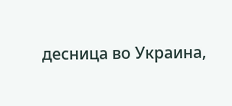десница во Украина,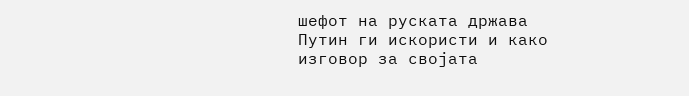шефот на руската држава Путин ги искористи и како изговор за својата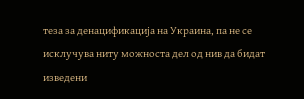теза за денацификација на Украина, па не се исклучува ниту можноста дел од нив да бидат изведени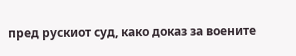пред рускиот суд, како доказ за воените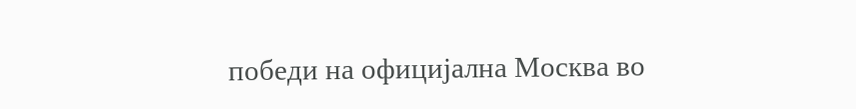победи на официјална Москва во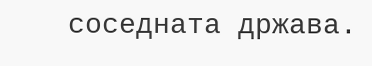соседната држава.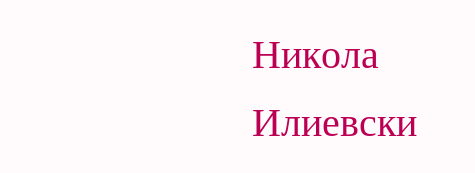Никола Илиевски